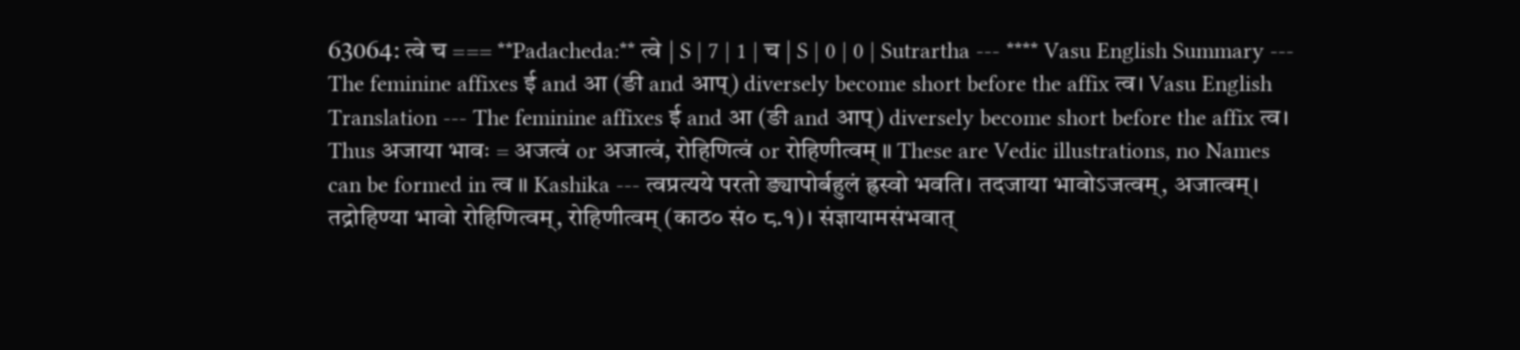63064: त्वे च === **Padacheda:** त्वे | S | 7 | 1 | च | S | 0 | 0 | Sutrartha --- **** Vasu English Summary --- The feminine affixes ई and आ (ङी and आप्) diversely become short before the affix त्व। Vasu English Translation --- The feminine affixes ई and आ (ङी and आप्) diversely become short before the affix त्व। Thus अजाया भावः = अजत्वं or अजात्वं, रोहिणित्वं or रोहिणीत्वम् ॥ These are Vedic illustrations, no Names can be formed in त्व ॥ Kashika --- त्वप्रत्यये परतो ङ्यापोर्बहुलं ह्रस्वो भवति। तदजाया भावोऽजत्वम्, अजात्वम्। तद्रोहिण्या भावो रोहिणित्वम्, रोहिणीत्वम् (काठ० सं० ८.१)। संज्ञायामसंभवात्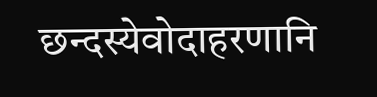छन्दस्येवोदाहरणानि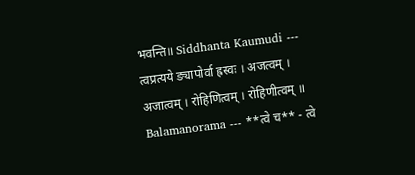भवन्ति॥ Siddhanta Kaumudi --- त्वप्रत्यये ङ्यापोर्वा ह्रस्वः । अजत्वम् । अजात्वम् । रोहिणित्वम् । रोहिणीत्वम् ॥ Balamanorama --- **त्वे च** - त्वे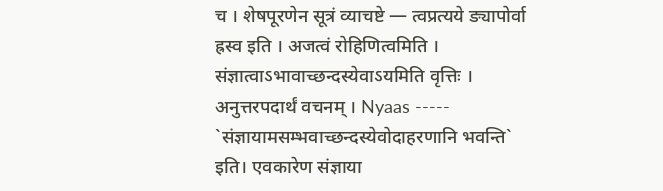च । शेषपूरणेन सूत्रं व्याचष्टे — त्वप्रत्यये ङ्यापोर्वा ह्रस्व इति । अजत्वं रोहिणित्वमिति । संज्ञात्वाऽभावाच्छन्दस्येवाऽयमिति वृत्तिः । अनुत्तरपदार्थं वचनम् । Nyaas ----- `संज्ञायामसम्भवाच्छन्दस्येवोदाहरणानि भवन्ति` इति। एवकारेण संज्ञाया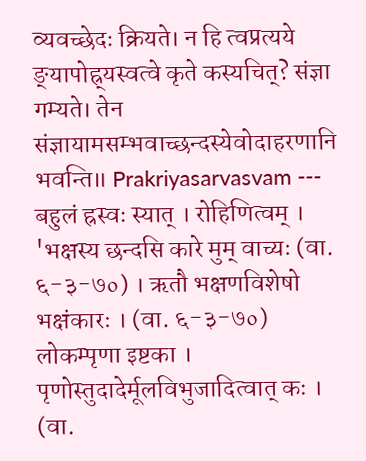व्यवच्छेदः क्रियते। न हि त्वप्रत्यये ङ्यापोह्र्यस्वत्वे कृते कस्यचित्? संज्ञा गम्यते। तेन संज्ञायामसम्भवाच्छन्दस्येवोदाहरणानि भवन्ति॥ Prakriyasarvasvam --- बहुलं ह्रस्वः स्यात् । रोहिणित्वम् । 'भक्षस्य छन्दसि कारे मुम् वाच्यः (वा. ६-३-७०) । ऋतौ भक्षणविशेषो भक्षंकारः । (वा. ६-३-७०) लोकम्पृणा इष्टका । पृणोस्तुदादेर्मूलविभुजादित्वात् कः । (वा.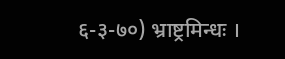६-३-७०) भ्राष्ट्रमिन्धः ।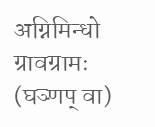अग्निमिन्धो ग्रावग्रामः (घञ्णप् वा)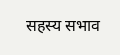सहस्य सभाव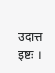उदात्त इष्टः ।